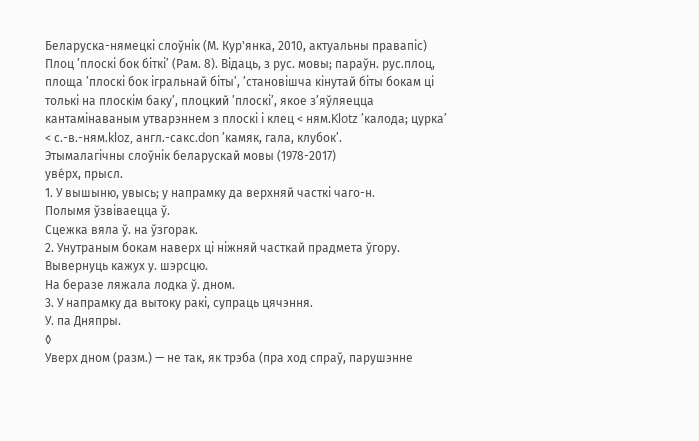Беларуска-нямецкі слоўнік (М. Кур'янка, 2010, актуальны правапіс)
Плоц ’плоскі бок біткі’ (Рам. 8). Відаць, з рус. мовы; параўн. рус.плоц, площа ’плоскі бок ігральнай біты’, ’становішча кінутай біты бокам ці толькі на плоскім баку’, плоцкий ’плоскі’, якое з’яўляецца кантамінаваным утварэннем з плоскі і клец < ням.Klotz ’калода; цурка’ < с.-в.-ням.kloz, англ.-сакс.don ’камяк, гала, клубок’.
Этымалагічны слоўнік беларускай мовы (1978-2017)
уве́рх, прысл.
1. У вышыню, увысь; у напрамку да верхняй часткі чаго-н.
Полымя ўзвіваецца ў.
Сцежка вяла ў. на ўзгорак.
2. Унутраным бокам наверх ці ніжняй часткай прадмета ўгору.
Вывернуць кажух у. шэрсцю.
На беразе ляжала лодка ў. дном.
3. У напрамку да вытоку ракі, супраць цячэння.
У. па Дняпры.
◊
Уверх дном (разм.) — не так, як трэба (пра ход спраў, парушэнне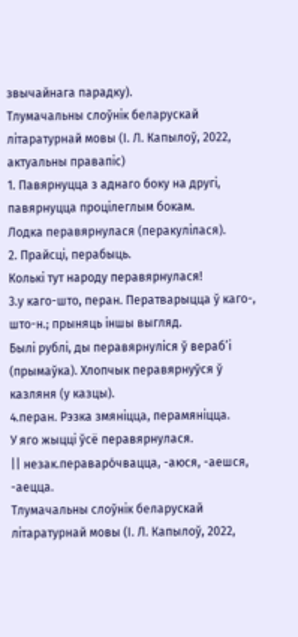звычайнага парадку).
Тлумачальны слоўнік беларускай літаратурнай мовы (І. Л. Капылоў, 2022, актуальны правапіс)
1. Павярнуцца з аднаго боку на другі, павярнуцца процілеглым бокам.
Лодка перавярнулася (перакулілася).
2. Прайсці, перабыць.
Колькі тут народу перавярнулася!
3.у каго-што, перан. Ператварыцца ў каго-, што-н.; прыняць іншы выгляд.
Былі рублі, ды перавярнуліся ў вераб’і (прымаўка). Хлопчык перавярнуўся ў казляня (у казцы).
4.перан. Рэзка змяніцца, перамяніцца.
У яго жыцці ўсё перавярнулася.
|| незак.пераваро́чвацца, -аюся, -аешся, -аецца.
Тлумачальны слоўнік беларускай літаратурнай мовы (І. Л. Капылоў, 2022,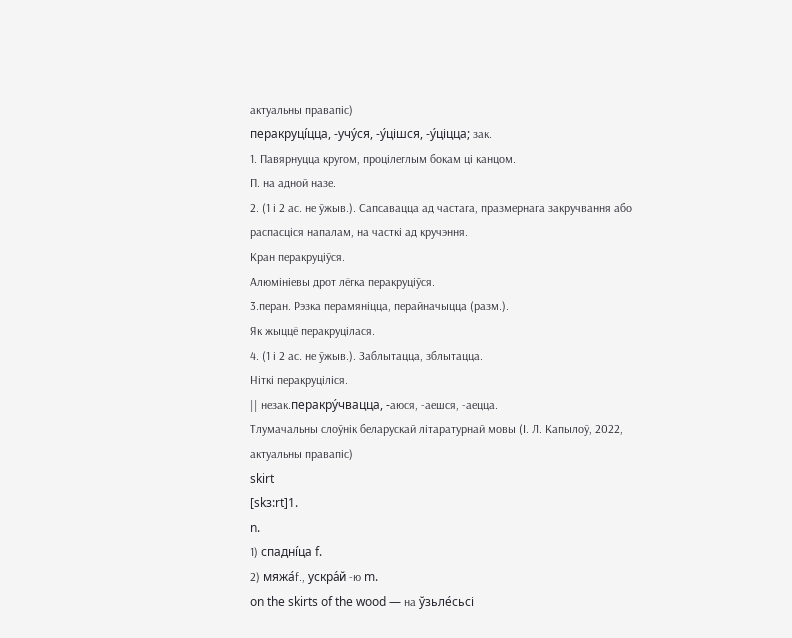актуальны правапіс)
перакруці́цца, -учу́ся, -у́цішся, -у́ціцца; зак.
1. Павярнуцца кругом, процілеглым бокам ці канцом.
П. на адной назе.
2. (1 і 2 ас. не ўжыв.). Сапсавацца ад частага, празмернага закручвання або распасціся напалам, на часткі ад кручэння.
Кран перакруціўся.
Алюмініевы дрот лёгка перакруціўся.
3.перан. Рэзка перамяніцца, перайначыцца (разм.).
Як жыццё перакруцілася.
4. (1 і 2 ас. не ўжыв.). Заблытацца, зблытацца.
Ніткі перакруціліся.
|| незак.перакру́чвацца, -аюся, -аешся, -аецца.
Тлумачальны слоўнік беларускай літаратурнай мовы (І. Л. Капылоў, 2022, актуальны правапіс)
skirt
[skɜ:rt]1.
n.
1) спадні́ца f.
2) мяжа́f., ускра́й -ю m.
on the skirts of the wood — на ўзьле́сьсі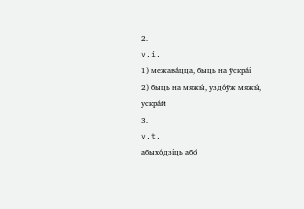2.
v.i.
1) межава́цца, быць на ўскра́і
2) быць на мяжы́, уздо́ўж мяжы́, ускра́й
3.
v.t.
абыхо́дзіць або́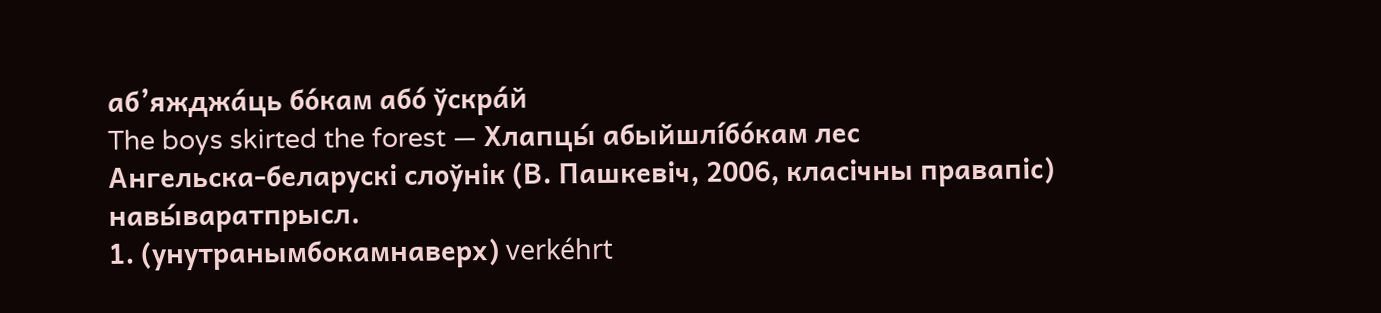аб’яжджа́ць бо́кам або́ ўскра́й
The boys skirted the forest — Хлапцы́ абыйшлі́бо́кам лес
Ангельска-беларускі слоўнік (В. Пашкевіч, 2006, класічны правапіс)
навы́варатпрысл.
1. (унутранымбокамнаверх) verkéhrt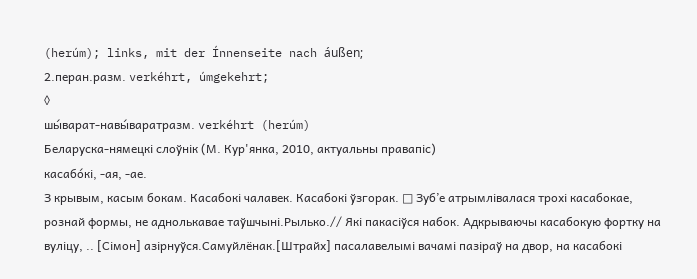(herúm); links, mit der Ínnenseite nach áußen;
2.перан.разм. verkéhrt, úmgekehrt;
◊
шы́варат-навы́варатразм. verkéhrt (herúm)
Беларуска-нямецкі слоўнік (М. Кур'янка, 2010, актуальны правапіс)
касабо́кі, ‑ая, ‑ае.
З крывым, касым бокам. Касабокі чалавек. Касабокі ўзгорак. □ Зуб’е атрымлівалася трохі касабокае, рознай формы, не аднолькавае таўшчыні.Рылько.// Які пакасіўся набок. Адкрываючы касабокую фортку на вуліцу, .. [Сімон] азірнуўся.Самуйлёнак.[Штрайх] пасалавелымі вачамі пазіраў на двор, на касабокі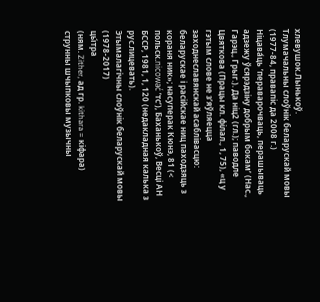хлевушок.Лынькоў.
Тлумачальны слоўнік беларускай мовы (1977-84, правапіс да 2008 г.)
Ніцава́ць ’пераварочваць, перашываць адзежу ўсярэдзіну добрым бокам’ (Нас., Гарэц., Грыг.). Да ніц2 (гл.); паводле Цвяткова (Працы кл. філал., 1, 75), «ц у гэтым слове не з’яўляецца заходнеславянскай асаблівасцю: беларускае і расійскае ниц паходзяць з кораня ник»; насуперак Кюнэ, 81 (< польск.nicować ’тс’), Баханькоў, Весці АН БССР, 1981, 1, 120 (недакладная калька з рус.лицевать).
Этымалагічны слоўнік беларускай мовы (1978-2017)
цы́тра
(ням. Zither, ад гр. kithara = кіфара)
струнны шчыпковы музычны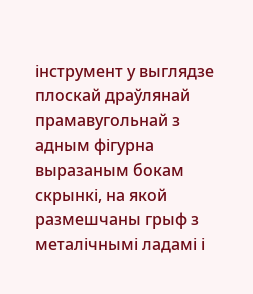інструмент у выглядзе плоскай драўлянай прамавугольнай з адным фігурна выразаным бокам скрынкі, на якой размешчаны грыф з металічнымі ладамі і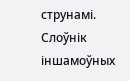струнамі.
Слоўнік іншамоўных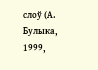слоў (А. Булыка, 1999,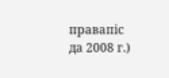правапіс да 2008 г.)